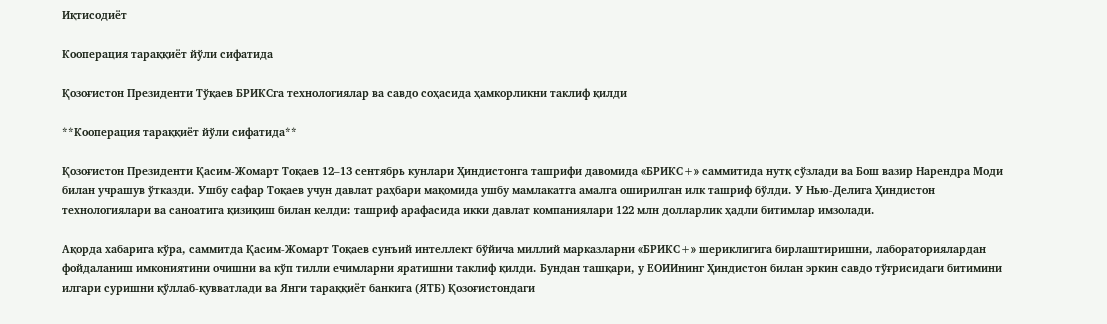Иқтисодиёт

Кооперация тараққиёт йўли сифатида

Қозоғистон Президенти Тўқаев БРИКСга технологиялар ва савдо соҳасида ҳамкорликни таклиф қилди

**Кооперация тараққиёт йўли сифатида**

Қозоғистон Президенти Қасим-Жомарт Тоқаев 12–13 сентябрь кунлари Ҳиндистонга ташрифи давомида «БРИКС+» саммитида нутқ сўзлади ва Бош вазир Нарендра Моди билан учрашув ўтказди. Ушбу сафар Тоқаев учун давлат раҳбари мақомида ушбу мамлакатга амалга оширилган илк ташриф бўлди. У Нью-Делига Ҳиндистон технологиялари ва саноатига қизиқиш билан келди: ташриф арафасида икки давлат компаниялари 122 млн долларлик ҳадли битимлар имзолади.

Ақорда хабарига кўра, саммитда Қасим-Жомарт Тоқаев сунъий интеллект бўйича миллий марказларни «БРИКС+» шериклигига бирлаштиришни, лабораториялардан фойдаланиш имкониятини очишни ва кўп тилли ечимларни яратишни таклиф қилди. Бундан ташқари, у ЕОИИнинг Ҳиндистон билан эркин савдо тўғрисидаги битимини илгари суришни қўллаб-қувватлади ва Янги тараққиёт банкига (ЯТБ) Қозоғистондаги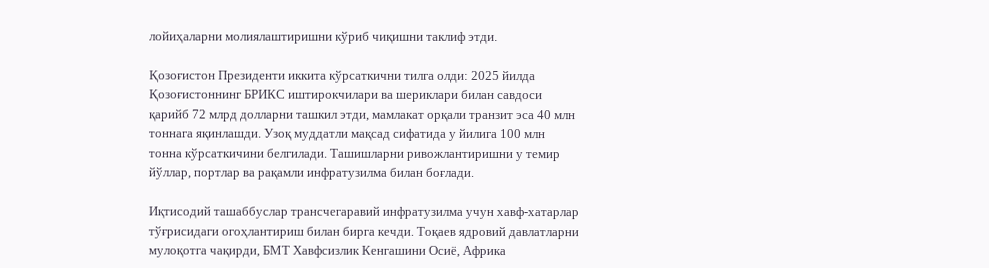лойиҳаларни молиялаштиришни кўриб чиқишни таклиф этди.

Қозоғистон Президенти иккита кўрсаткични тилга олди: 2025 йилда Қозоғистоннинг БРИКС иштирокчилари ва шериклари билан савдоси қарийб 72 млрд долларни ташкил этди, мамлакат орқали транзит эса 40 млн тоннага яқинлашди. Узоқ муддатли мақсад сифатида у йилига 100 млн тонна кўрсаткичини белгилади. Ташишларни ривожлантиришни у темир йўллар, портлар ва рақамли инфратузилма билан боғлади.

Иқтисодий ташаббуслар трансчегаравий инфратузилма учун хавф-хатарлар тўғрисидаги огоҳлантириш билан бирга кечди. Тоқаев ядровий давлатларни мулоқотга чақирди, БМТ Хавфсизлик Кенгашини Осиё, Африка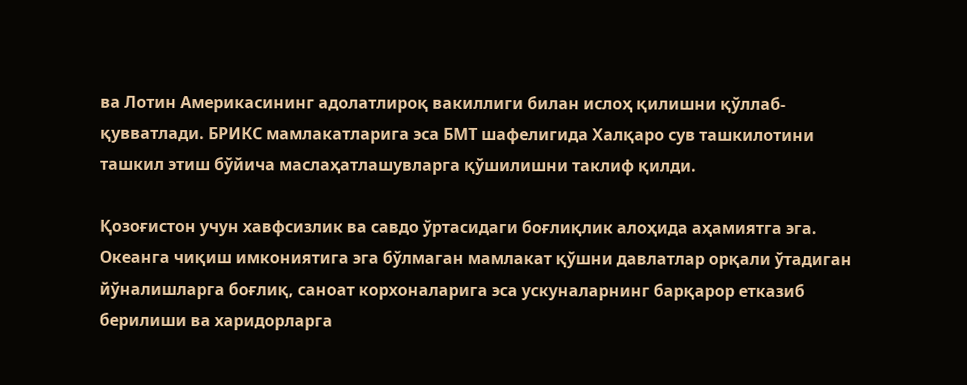ва Лотин Америкасининг адолатлироқ вакиллиги билан ислоҳ қилишни қўллаб-қувватлади. БРИКС мамлакатларига эса БМТ шафелигида Халқаро сув ташкилотини ташкил этиш бўйича маслаҳатлашувларга қўшилишни таклиф қилди.

Қозоғистон учун хавфсизлик ва савдо ўртасидаги боғлиқлик алоҳида аҳамиятга эга. Океанга чиқиш имкониятига эга бўлмаган мамлакат қўшни давлатлар орқали ўтадиган йўналишларга боғлиқ, саноат корхоналарига эса ускуналарнинг барқарор етказиб берилиши ва харидорларга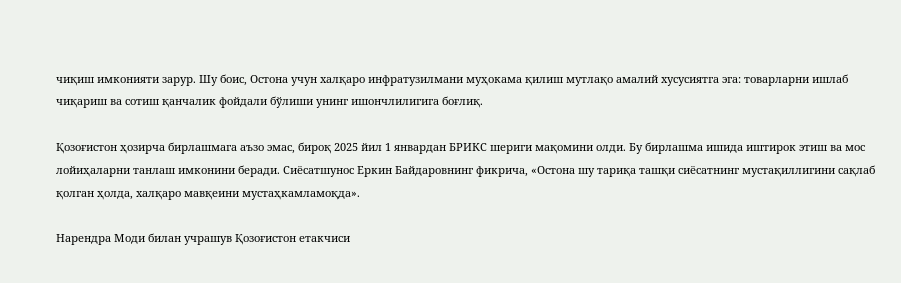чиқиш имконияти зарур. Шу боис, Остона учун халқаро инфратузилмани муҳокама қилиш мутлақо амалий хусусиятга эга: товарларни ишлаб чиқариш ва сотиш қанчалик фойдали бўлиши унинг ишончлилигига боғлиқ.

Қозоғистон ҳозирча бирлашмага аъзо эмас, бироқ 2025 йил 1 январдан БРИКС шериги мақомини олди. Бу бирлашма ишида иштирок этиш ва мос лойиҳаларни танлаш имконини беради. Сиёсатшунос Еркин Байдаровнинг фикрича, «Остона шу тариқа ташқи сиёсатнинг мустақиллигини сақлаб қолган ҳолда, халқаро мавқеини мустаҳкамламоқда».

Нарендра Моди билан учрашув Қозоғистон етакчиси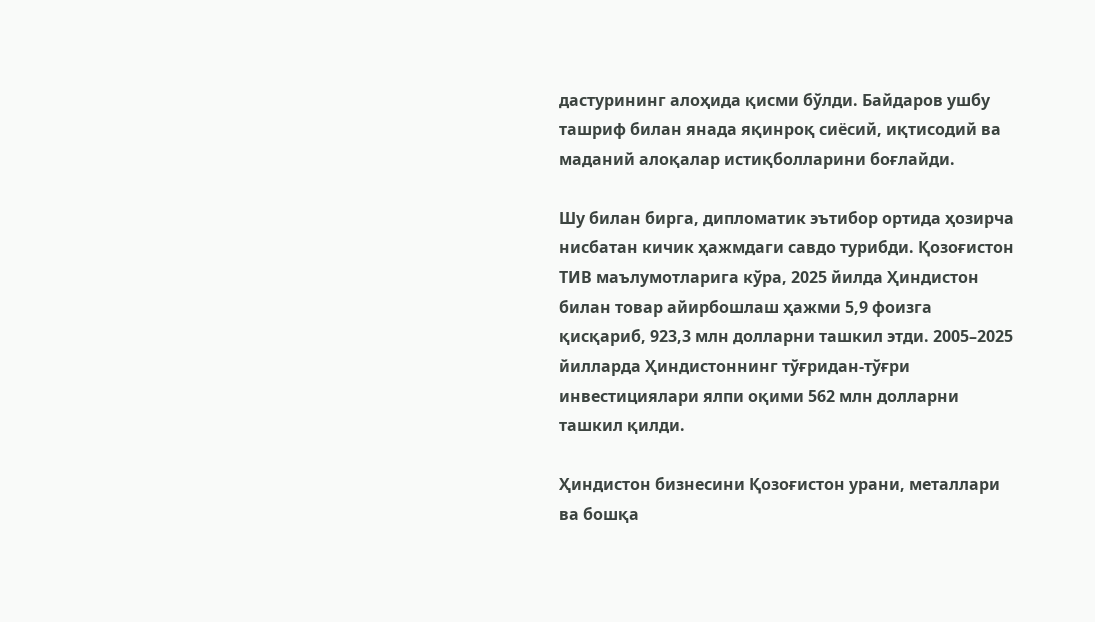дастурининг алоҳида қисми бўлди. Байдаров ушбу ташриф билан янада яқинроқ сиёсий, иқтисодий ва маданий алоқалар истиқболларини боғлайди.

Шу билан бирга, дипломатик эътибор ортида ҳозирча нисбатан кичик ҳажмдаги савдо турибди. Қозоғистон ТИВ маълумотларига кўра, 2025 йилда Ҳиндистон билан товар айирбошлаш ҳажми 5,9 фоизга қисқариб, 923,3 млн долларни ташкил этди. 2005–2025 йилларда Ҳиндистоннинг тўғридан-тўғри инвестициялари ялпи оқими 562 млн долларни ташкил қилди.

Ҳиндистон бизнесини Қозоғистон урани, металлари ва бошқа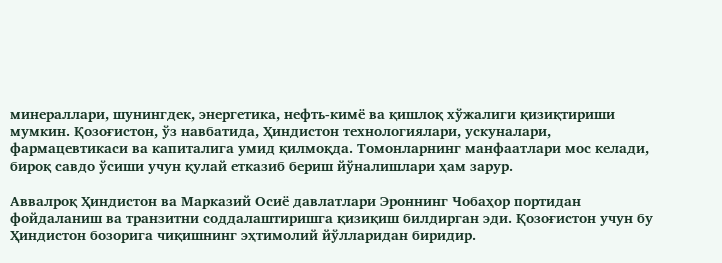минераллари, шунингдек, энергетика, нефть-кимё ва қишлоқ хўжалиги қизиқтириши мумкин. Қозоғистон, ўз навбатида, Ҳиндистон технологиялари, ускуналари, фармацевтикаси ва капиталига умид қилмоқда. Томонларнинг манфаатлари мос келади, бироқ савдо ўсиши учун қулай етказиб бериш йўналишлари ҳам зарур.

Аввалроқ Ҳиндистон ва Марказий Осиё давлатлари Эроннинг Чобаҳор портидан фойдаланиш ва транзитни соддалаштиришга қизиқиш билдирган эди. Қозоғистон учун бу Ҳиндистон бозорига чиқишнинг эҳтимолий йўлларидан биридир.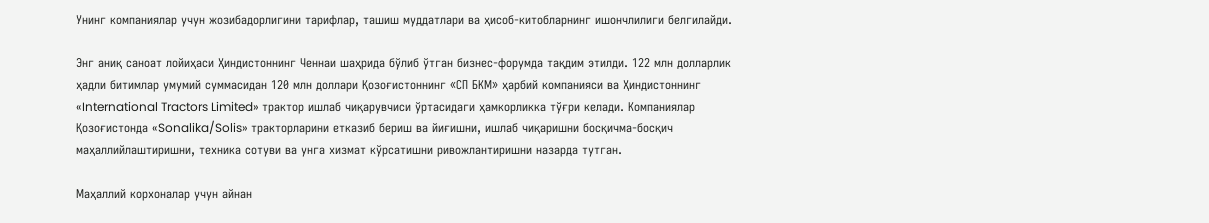Унинг компаниялар учун жозибадорлигини тарифлар, ташиш муддатлари ва ҳисоб-китобларнинг ишончлилиги белгилайди.

Энг аниқ саноат лойиҳаси Ҳиндистоннинг Ченнаи шаҳрида бўлиб ўтган бизнес-форумда тақдим этилди. 122 млн долларлик ҳадли битимлар умумий суммасидан 120 млн доллари Қозоғистоннинг «СП БКМ» ҳарбий компанияси ва Ҳиндистоннинг «International Tractors Limited» трактор ишлаб чиқарувчиси ўртасидаги ҳамкорликка тўғри келади. Компаниялар Қозоғистонда «Sonalika/Solis» тракторларини етказиб бериш ва йиғишни, ишлаб чиқаришни босқичма-босқич маҳаллийлаштиришни, техника сотуви ва унга хизмат кўрсатишни ривожлантиришни назарда тутган.

Маҳаллий корхоналар учун айнан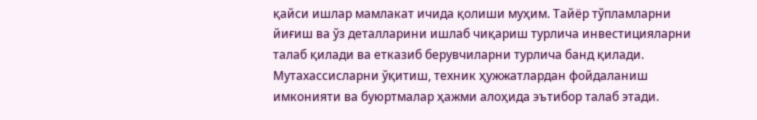қайси ишлар мамлакат ичида қолиши муҳим. Тайёр тўпламларни йиғиш ва ўз деталларини ишлаб чиқариш турлича инвестицияларни талаб қилади ва етказиб берувчиларни турлича банд қилади. Мутахассисларни ўқитиш, техник ҳужжатлардан фойдаланиш имконияти ва буюртмалар ҳажми алоҳида эътибор талаб этади.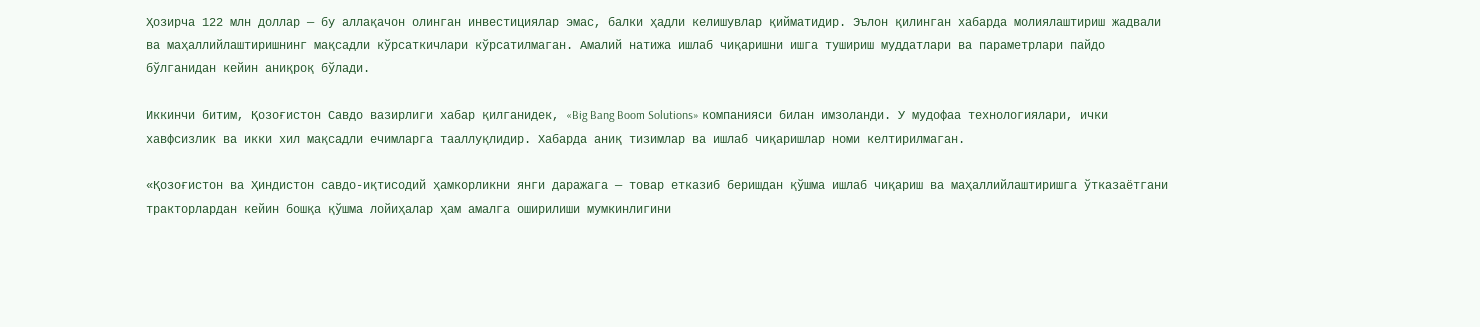Ҳозирча 122 млн доллар — бу аллақачон олинган инвестициялар эмас, балки ҳадли келишувлар қийматидир. Эълон қилинган хабарда молиялаштириш жадвали ва маҳаллийлаштиришнинг мақсадли кўрсаткичлари кўрсатилмаган. Амалий натижа ишлаб чиқаришни ишга тушириш муддатлари ва параметрлари пайдо бўлганидан кейин аниқроқ бўлади.

Иккинчи битим, Қозоғистон Савдо вазирлиги хабар қилганидек, «Big Bang Boom Solutions» компанияси билан имзоланди. У мудофаа технологиялари, ички хавфсизлик ва икки хил мақсадли ечимларга тааллуқлидир. Хабарда аниқ тизимлар ва ишлаб чиқаришлар номи келтирилмаган.

«Қозоғистон ва Ҳиндистон савдо-иқтисодий ҳамкорликни янги даражага — товар етказиб беришдан қўшма ишлаб чиқариш ва маҳаллийлаштиришга ўтказаётгани тракторлардан кейин бошқа қўшма лойиҳалар ҳам амалга оширилиши мумкинлигини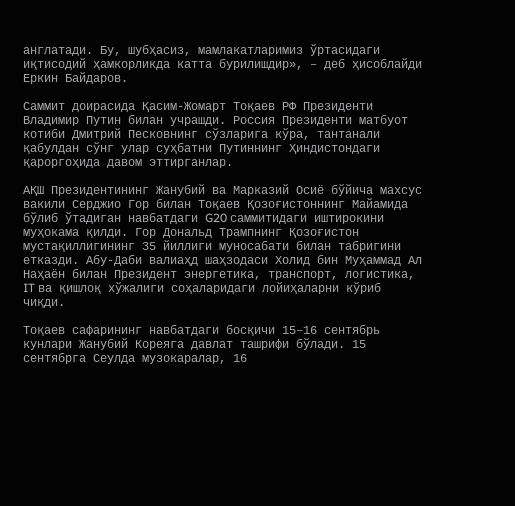англатади. Бу, шубҳасиз, мамлакатларимиз ўртасидаги иқтисодий ҳамкорликда катта бурилишдир», – деб ҳисоблайди Еркин Байдаров.

Саммит доирасида Қасим-Жомарт Тоқаев РФ Президенти Владимир Путин билан учрашди. Россия Президенти матбуот котиби Дмитрий Песковнинг сўзларига кўра, тантанали қабулдан сўнг улар суҳбатни Путиннинг Ҳиндистондаги қароргоҳида давом эттирганлар.

АҚШ Президентининг Жанубий ва Марказий Осиё бўйича махсус вакили Серджио Гор билан Тоқаев Қозоғистоннинг Майамида бўлиб ўтадиган навбатдаги G20 саммитидаги иштирокини муҳокама қилди. Гор Дональд Трампнинг Қозоғистон мустақиллигининг 35 йиллиги муносабати билан табригини етказди. Абу-Даби валиаҳд шаҳзодаси Холид бин Муҳаммад Ал Наҳаён билан Президент энергетика, транспорт, логистика, IT ва қишлоқ хўжалиги соҳаларидаги лойиҳаларни кўриб чиқди.

Тоқаев сафарининг навбатдаги босқичи 15–16 сентябрь кунлари Жанубий Кореяга давлат ташрифи бўлади. 15 сентябрга Сеулда музокаралар, 16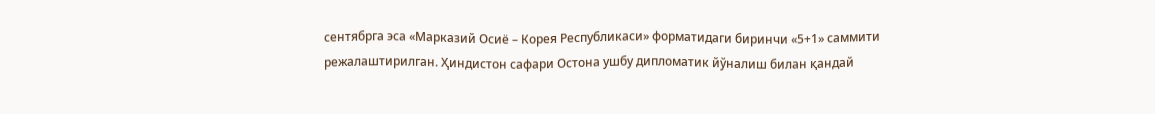сентябрга эса «Марказий Осиё – Корея Республикаси» форматидаги биринчи «5+1» саммити режалаштирилган. Ҳиндистон сафари Остона ушбу дипломатик йўналиш билан қандай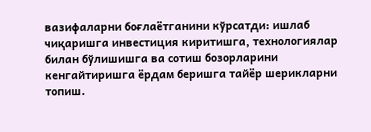вазифаларни боғлаётганини кўрсатди: ишлаб чиқаришга инвестиция киритишга, технологиялар билан бўлишишга ва сотиш бозорларини кенгайтиришга ёрдам беришга тайёр шерикларни топиш.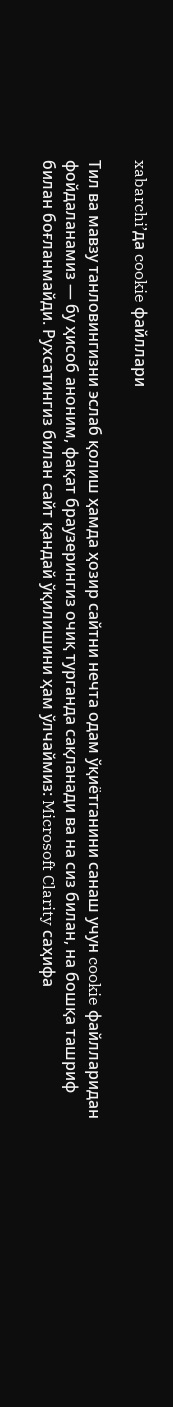xabarchi’да cookie файллари

Тил ва мавзу танловингизни эслаб қолиш ҳамда ҳозир сайтни нечта одам ўқиётганини санаш учун cookie файлларидан фойдаланамиз — бу ҳисоб аноним, фақат браузерингиз очиқ турганда сақланади ва на сиз билан, на бошқа ташриф билан боғланмайди. Рухсатингиз билан сайт қандай ўқилишини ҳам ўлчаймиз: Microsoft Clarity саҳифа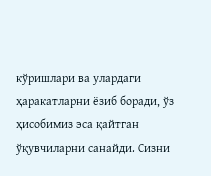кўришлари ва улардаги ҳаракатларни ёзиб боради, ўз ҳисобимиз эса қайтган ўқувчиларни санайди. Сизни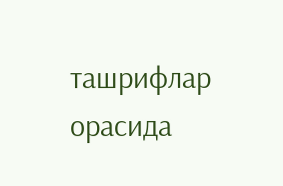ташрифлар орасида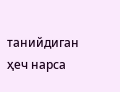танийдиган ҳеч нарса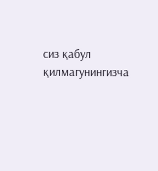сиз қабул қилмагунингизча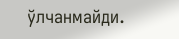ўлчанмайди.